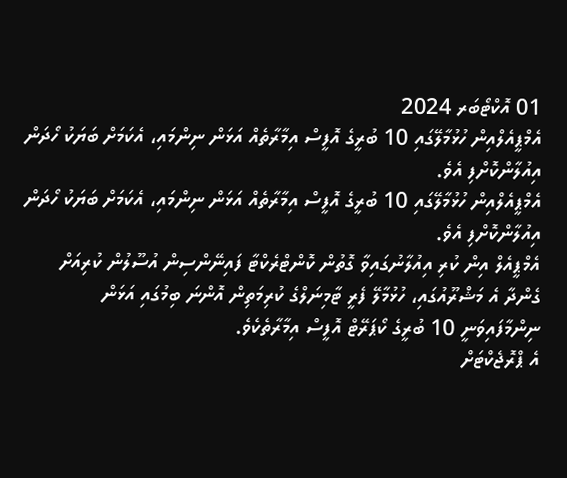01 އޮކްޓޯބަރ 2024
އެމްޕީއެލްއިން ހުޅުމާލޭގައި 10 ބުރީގެ އޮފީސް އިމާރާތެއް އަޅަން ނިންމައި، އެކަމަށް ބަޔަކު ހޯދަން އިއުލާންކޮށްފި އެވެ.
އެމްޕީއެލްއިން ހުޅުމާލޭގައި 10 ބުރީގެ އޮފީސް އިމާރާތެއް އަޅަން ނިންމައި، އެކަމަށް ބަޔަކު ހޯދަން އިއުލާންކޮށްފި އެވެ.
އެމްޕީއެލް އިން ކުރި އިއުލާނުގައިވާ ގޮތުން ކޮންޓްރެކްޓާ ފައިނޭންސިން އުސޫލުން ކުރިއަށް ގެންދާ އެ މަޝްރޫއުގައި، ހުޅުމާލޭ ފެރީ ޓާމިނަލްގެ ކުރިމަތިން އޮންނަ ބިމުގައި އަޅަން ނިންމާފައިވަނީ 10 ބުރީގެ ކޯޕަރޭޓް އޮފީސް އިމާރާތެކެވެ.
އެ ޕްރޮޖެކްޓަށް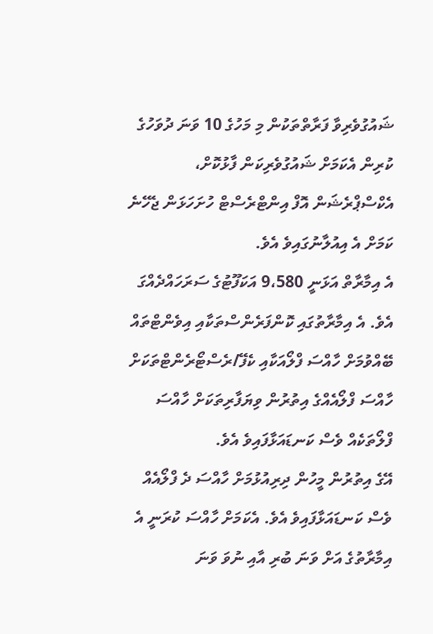ޝައުގުވެރިވާ ފަރާތްތަކުން މި މަހުގެ 10 ވަނަ ދުވަހުގެ ކުރިން އެކަމަށް ޝައުގުވެރިކަން ފާޅުކޮށް، އެކްސްޕްރެޝަން އޮފް އިންޓްރެސްޓް ހުށަހަޅަން ޖެހޭނެ ކަމަށް އެ އިއުލާނުގައިވެ އެވެ.
އެ އިމާރާތް އަޅަނީ 9،580 އަކަފޫޓުގެ ސަރަހައްދެއްގަ އެވެ. އެ އިމާރާތުގައި ކޮންފަރެންސްތަކާއި އިވެންޓްތައް ބޭއްވުމަށް ހާއްސަ ފްލޯއަކާއި ކެފޭ/ރެސްޓޯރެންޓްތަކަށް ހާއްސަ ފްލޯއެއްގެ އިތުރުން ވިޔަފާރިތަކަށް ހާއްސަ ފްލޯތަކެއް ވެސް ކަނޑައަޅާފައިވެ އެވެ.
އޭގެ އިތުރުން މީހުން ދިރިއުޅުމަށް ހާއްސަ ދެ ފްލޯއެއް ވެސް ކަނޑައަޅާފައިވެ އެވެ. އެކަމަށް ހާއްސަ ކުރަނީ އެ އިމާރާތުގެ އަށް ވަނަ ބުރި އާއި ނުވަ ވަނަ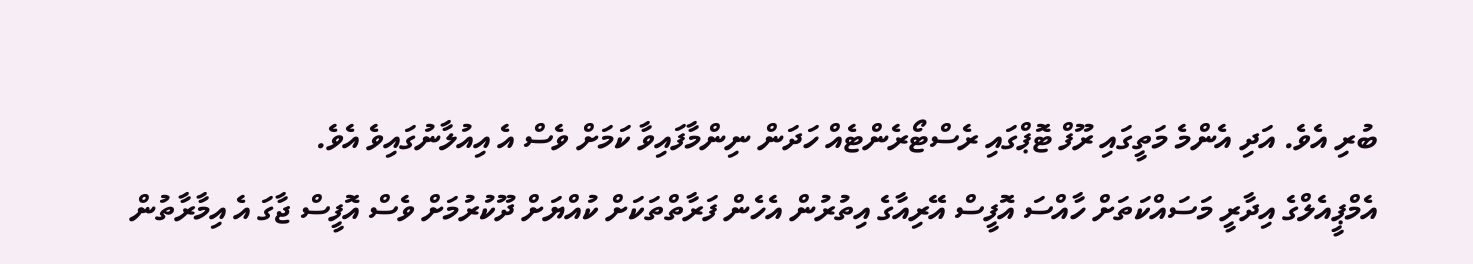ބުރި އެވެ. އަދި އެންމެ މަތީގައި ރޫފް ޓޮޕްގައި ރެސްޓޯރެންޓެއް ހަދަން ނިންމާފައިވާ ކަމަށް ވެސް އެ އިއުލާނުގައިވެ އެވެ.
އެމްޕީއެލްގެ އިދާރީ މަސައްކަތަށް ހާއްސަ އޮފީސް އޭރިއާގެ އިތުރުން އެހެން ފަރާތްތަކަށް ކުއްޔަށް ދޫކުރުމަށް ވެސް އޮފީސް ޖާގަ އެ އިމާރާތުން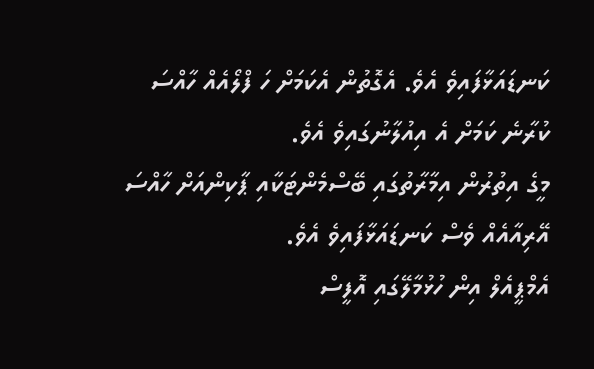ކަނޑައަޅާފައިވެ އެވެ. އެގޮތުން އެކަމަށް ހަ ފްލޯއެއް ހާއްސަ ކުރާނެ ކަމަށް އެ އިއުލާނުގައިވެ އެވެ.
މީގެ އިތުރުން އިމާރާތުގައި ބޭސްމެންޓަކާއި ޕާކިންއަށް ހާއްސަ އޭރިއާއެއް ވެސް ކަނޑައަޅާފައިވެ އެވެ.
އެމްޕީއެލް އިން ހުޅުމާލޭގައި އޮފީސް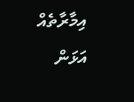އިމާރާތެއް އަޅަން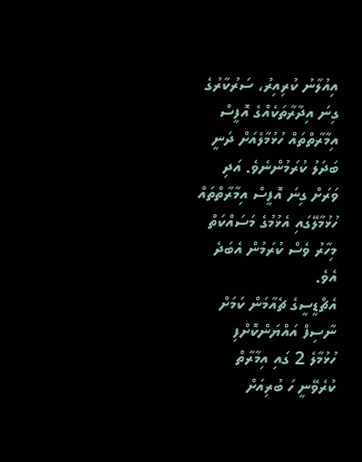އިއުލާނު ކުރިއިރު، ސަރުކާރުގެ ގިނަ އިދާރާތަކެއްގެ އޮފީސް އިމާރާތްތައް ހުޅުމާލެއަށް ދަނީ ބަދަލު ކުރަމުންނެވެ. އަދި ވަރަށް ގިނަ އޮފީސް އިމާރާތްތައް ހުޅުމާލޭގައި އެޅުމުގެ މަސައްކަތް މިހާރު ވެސް ކުރަމުން އެބަދެ އެވެ.
އެޗްޑީސީގެ ޗެއާމަން ކަމަށް ނާސިފް އައްޔަންކޮށްފި
ހުޅުމާލެ 2 ގައި އިމާރާތް ކުރެވޭނީ ހަ ބުރިއަށް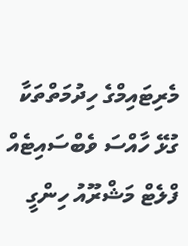މެރިޓައިމްގެ ހިދުމަތްތަކާ ގުޅޭ ހާއްސަ ވެބްސައިޓެއް
ފްލެޓް މަޝްރޫއު ހިންގީ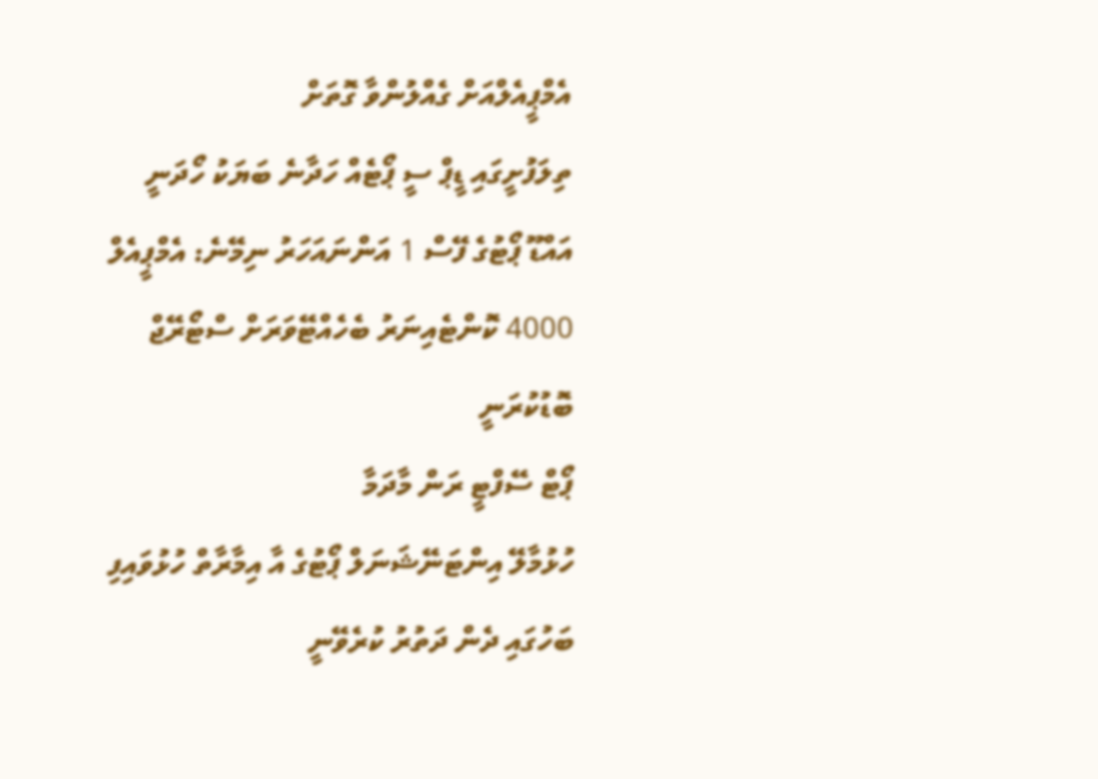އެމްޕީއެލްއަށް ގެއްލުންވާ ގޮތަށް
ތިލަފުށީގައި ޑީޕް ސީ ޕޯޓެއް ހަދާނެ ބަޔަކު ހޯދަނީ
އައްޑޫ ޕޯޓުގެ ފޭސް 1 އަންނައަހަރު ނިމޭނެ: އެމްޕީއެލް
4000 ކޮންޓެއިނަރު ބެހެއްޓޭވަރަށް ސްޓޯރޭޖް ބޮޑުކުރަނީ
ޕޯޓް ސޭފްޓީ ރަން މާދަމާ
ހުޅުމާލޭ އިންޓަނޭޝަނަލް ޕޯޓުގެ އާ އިމާރާތް ހުޅުވައިފި
ބަހުގައި ދެން ދަތުރު ކުރެވޭނީ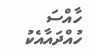ހާއްސަ ހުއްދައާއެކު